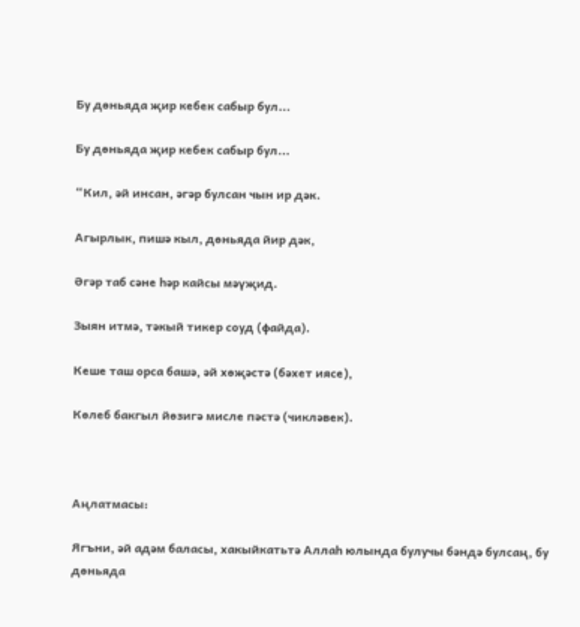Бу дөньяда җир кебек сабыр бул...

Бу дөньяда җир кебек сабыр бул...

“Кил, әй инсан, әгәр булсан чын ир дәк.

Агырлык, пишә кыл, дөньяда йир дәк,

Әгәр таб сәне һәр кайсы мәүҗид.

Зыян итмә, тәкый тикер соуд (файда).

Кеше таш орса башә, әй хөҗәстә (бәхет иясе),

Көлеб бакгыл йөзигә мисле пәстә (чикләвек).



Аңлатмасы:

Ягъни, әй адәм баласы, хакыйкатьтә Аллаһ юлында булучы бәндә булсаң, бу дөньяда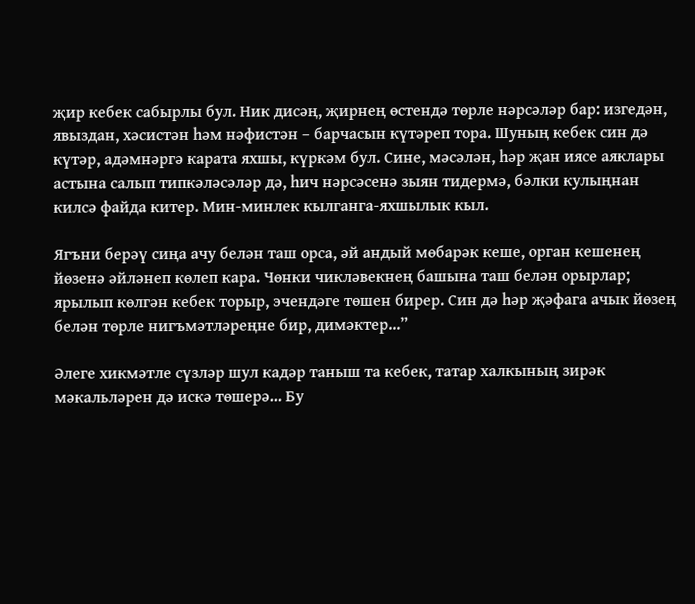җир кебек сабырлы бул. Ник дисәң, җирнең өстендә төрле нәрсәләр бар: изгедән, явыздан, хәсистән һәм нәфистән – барчасын күтәреп тора. Шуның кебек син дә күтәр, адәмнәргә карата яхшы, күркәм бул. Сине, мәсәлән, һәр җан иясе аяклары астына салып типкәләсәләр дә, һич нәрсәсенә зыян тидермә, бәлки кулыңнан килсә файда китер. Мин-минлек кылганга-яхшылык кыл.

Ягъни берәү сиңа ачу белән таш орса, әй андый мөбарәк кеше, орган кешенең йөзенә әйләнеп көлеп кара. Чөнки чикләвекнең башына таш белән орырлар; ярылып көлгән кебек торыр, эчендәге төшен бирер. Син дә һәр җәфага ачык йөзең белән төрле нигъмәтләреңне бир, димәктер...”

Әлеге хикмәтле сүзләр шул кадәр таныш та кебек, татар халкының зирәк мәкальләрен дә искә төшерә... Бу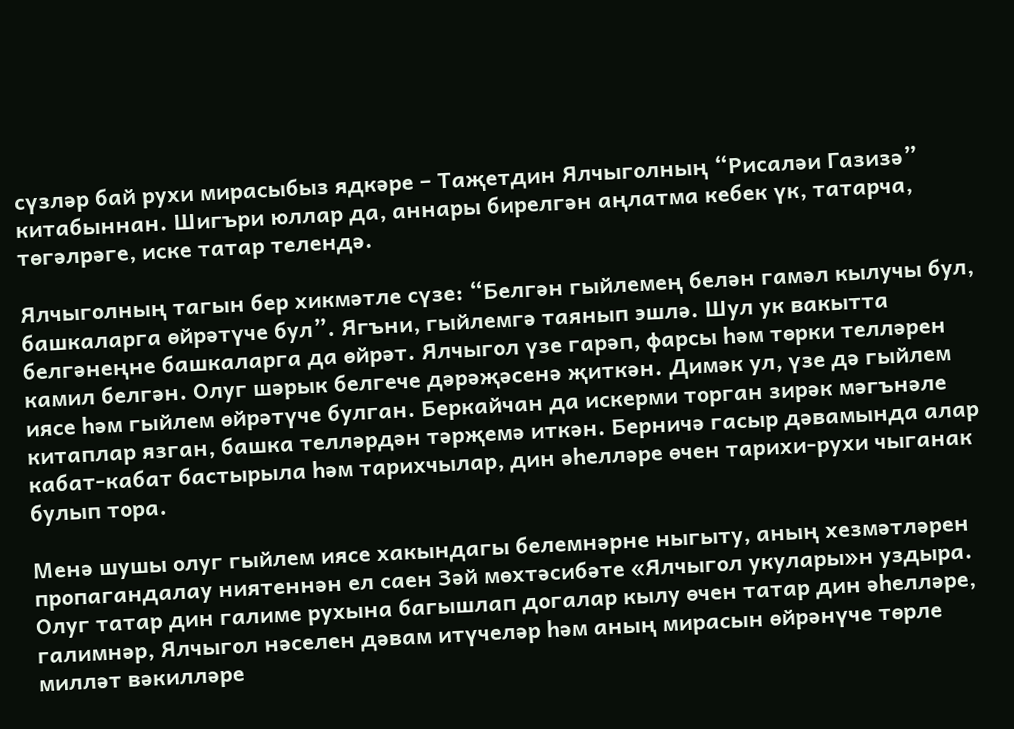сүзләр бай рухи мирасыбыз ядкәре – Таҗетдин Ялчыголның “Рисаләи Газизә” китабыннан. Шигъри юллар да, аннары бирелгән аңлатма кебек үк, татарча, төгәлрәге, иске татар телендә.

Ялчыголның тагын бер хикмәтле сүзе: “Белгән гыйлемең белән гамәл кылучы бул, башкаларга өйрәтүче бул”. Ягъни, гыйлемгә таянып эшлә. Шул ук вакытта белгәнеңне башкаларга да өйрәт. Ялчыгол үзе гарәп, фарсы һәм төрки телләрен камил белгән. Олуг шәрык белгече дәрәҗәсенә җиткән. Димәк ул, үзе дә гыйлем иясе һәм гыйлем өйрәтүче булган. Беркайчан да искерми торган зирәк мәгънәле китаплар язган, башка телләрдән тәрҗемә иткән. Берничә гасыр дәвамында алар кабат-кабат бастырыла һәм тарихчылар, дин әһелләре өчен тарихи-рухи чыганак булып тора.

Менә шушы олуг гыйлем иясе хакындагы белемнәрне ныгыту, аның хезмәтләрен пропагандалау ниятеннән ел саен Зәй мөхтәсибәте «Ялчыгол укулары»н уздыра. Олуг татар дин галиме рухына багышлап догалар кылу өчен татар дин әһелләре, галимнәр, Ялчыгол нәселен дәвам итүчеләр һәм аның мирасын өйрәнүче төрле милләт вәкилләре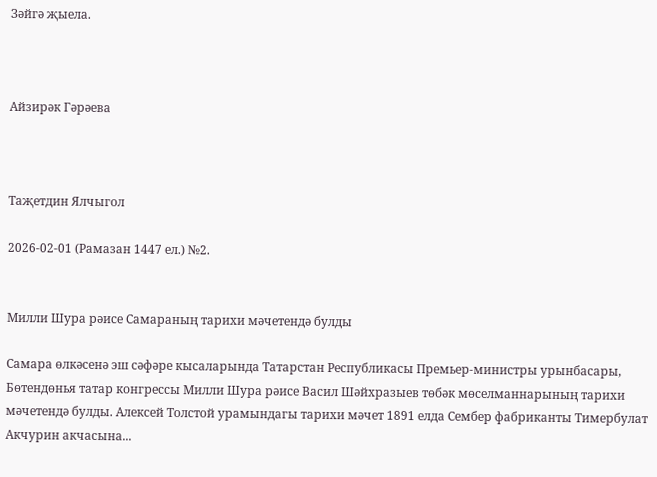Зәйгә җыела.



Айзирәк Гәрәева



Таҗетдин Ялчыгол

2026-02-01 (Рамазан 1447 ел.) №2.


Милли Шура рәисе Самараның тарихи мәчетендә булды

Самара өлкәсенә эш сәфәре кысаларында Татарстан Республикасы Премьер-министры урынбасары, Бөтендөнья татар конгрессы Милли Шура рәисе Васил Шәйхразыев төбәк мөселманнарының тарихи мәчетендә булды. Алексей Толстой урамындагы тарихи мәчет 1891 елда Сембер фабриканты Тимербулат Акчурин акчасына...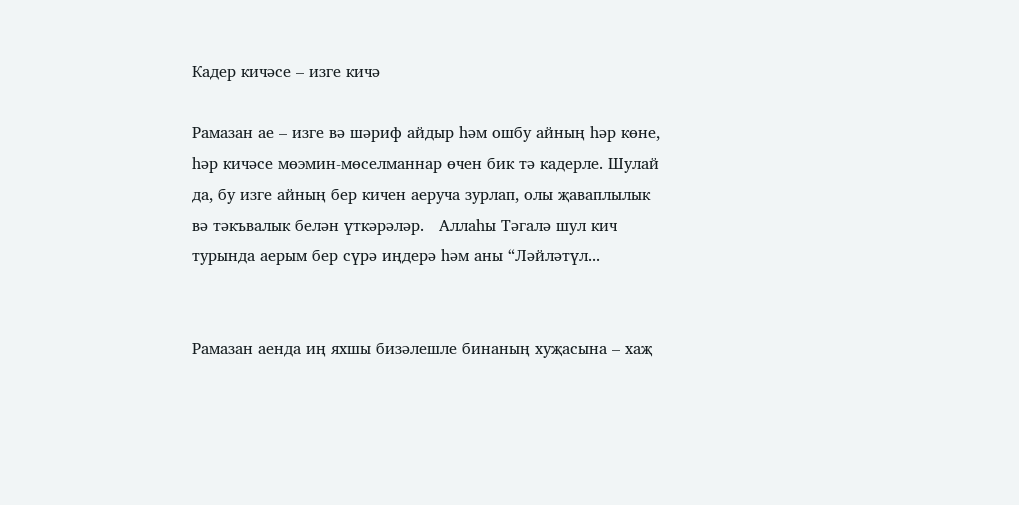Кадер кичәсе – изге кичә

Рамазан ае – изге вә шәриф айдыр һәм ошбу айның һәр көне, һәр кичәсе мөэмин-мөселманнар өчен бик тә кадерле. Шулай да, бу изге айның бер кичен аеруча зурлап, олы җаваплылык вә тәкъвалык белән үткәрәләр.   Аллаһы Тәгалә шул кич турында аерым бер сүрә иңдерә һәм аны “Ләйләтүл...


Рамазан аенда иң яхшы бизәлешле бинаның хуҗасына – хаҗ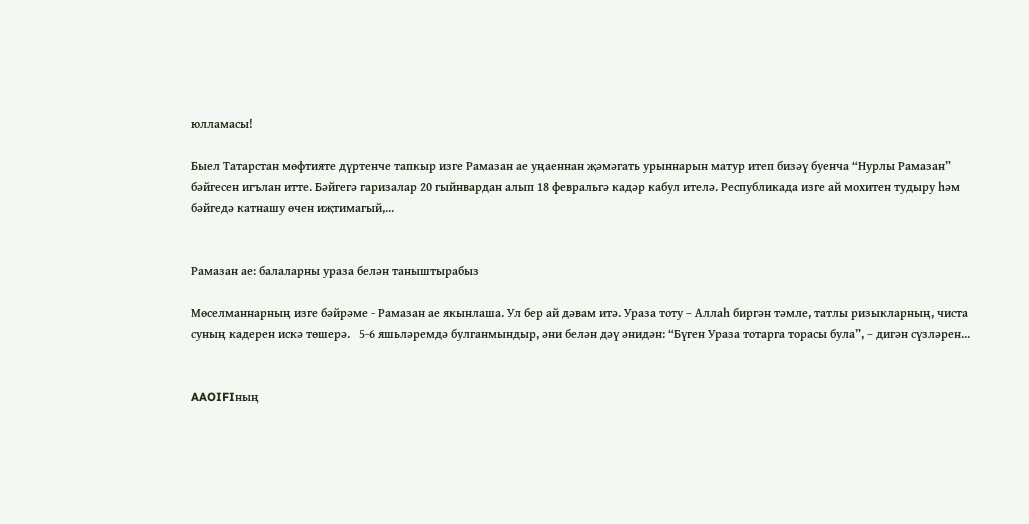юлламасы!

Быел Татарстан мөфтияте дүртенче тапкыр изге Рамазан ае уңаеннан җәмәгать урыннарын матур итеп бизәү буенча “Нурлы Рамазан” бәйгесен игълан итте. Бәйгегә гаризалар 20 гыйнвардан алып 18 февральгә кадәр кабул ителә. Республикада изге ай мохитен тудыру һәм бәйгедә катнашу өчен иҗтимагый,...


Рамазан ае: балаларны ураза белән таныштырабыз

Мөселманнарның изге бәйрәме - Рамазан ае якынлаша. Ул бер ай дәвам итә. Ураза тоту – Аллаһ биргән тәмле, татлы ризыкларның, чиста суның кадерен искә төшерә.   5-6 яшьләремдә булганмындыр, әни белән дәү әнидән: “Бүген Ураза тотарга торасы була”, – дигән сүзләрен...


AAOIFIның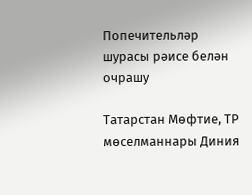Попечительләр шурасы рәисе белән очрашу

Татарстан Мөфтие, ТР мөселманнары Диния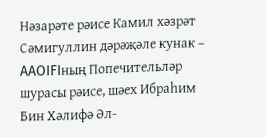Нәзарәте рәисе Камил хәзрәт Сәмигуллин дәрәҗәле кунак – AAOIFIның Попечительләр шурасы рәисе, шәех Ибраһим Бин Хәлифә Әл-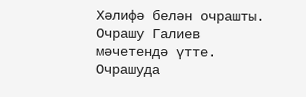Хәлифә белән очрашты. Очрашу Галиев мәчетендә үтте. Очрашуда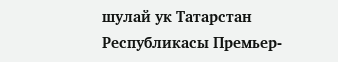шулай ук Татарстан Республикасы Премьер-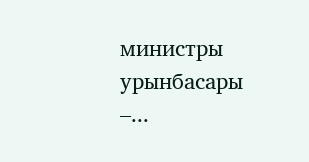министры урынбасары –...